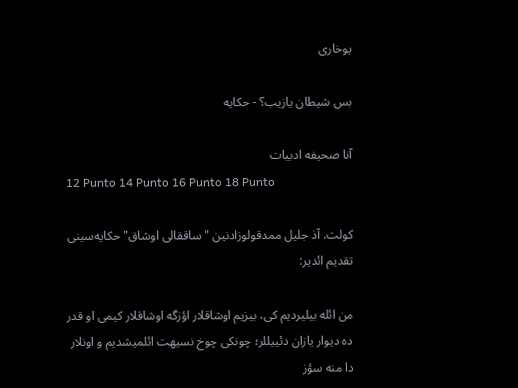یوخاری

بس شیطان یازیب؟ - حکایه

آنا صحیفه ادبیات
12 Punto 14 Punto 16 Punto 18 Punto

کولت. آذ جلیل ممدقولوزادنین "ساققالی اوشاق" حکایه‌سینی تقدیم ائدیر:

من ائله بیلیردیم کی، بیزیم اوشاقلار اؤزگه اوشاقلار کیمی او قدر ده دیوار یازان دئییللر؛ چونکی چوخ نسیهت ائلمیشدیم و اونلار دا منه سؤز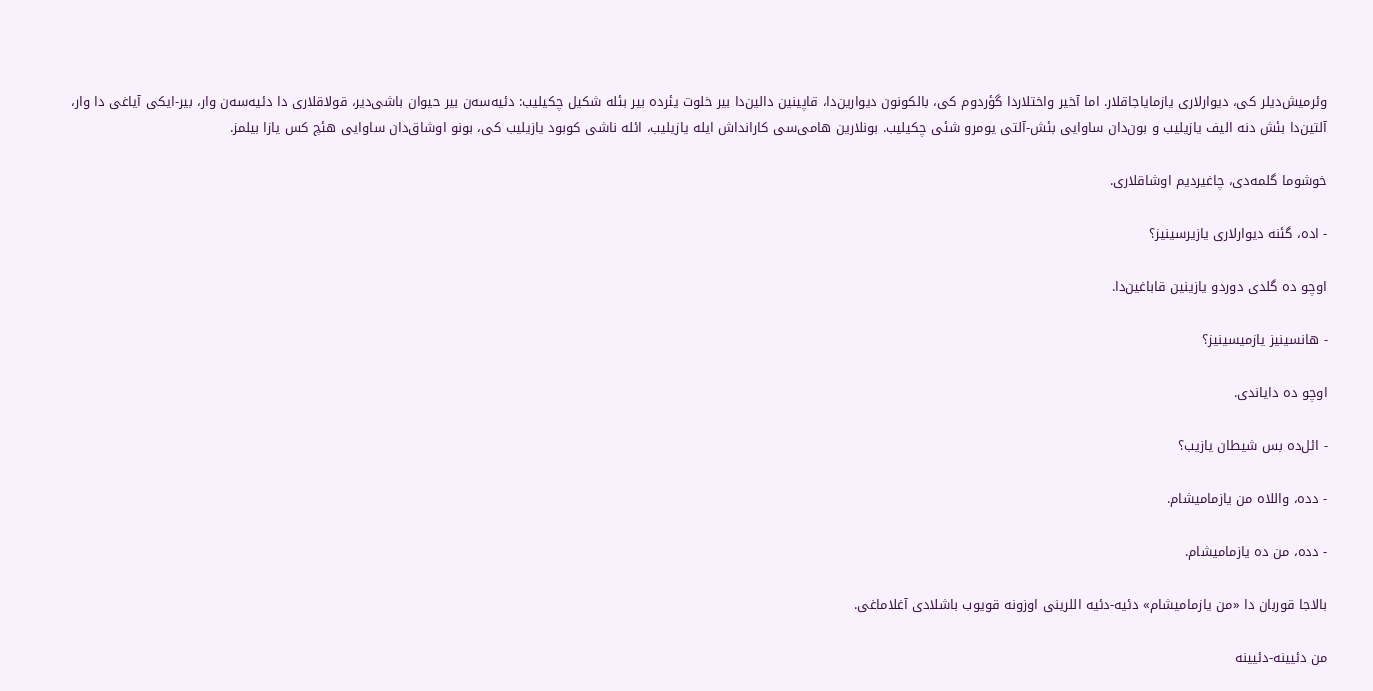وئرمیش‌دیلر کی، دیوارلاری یازمایاجاقلار. اما آخیر واختلاردا گؤردوم کی، بالکونون دیوارین‌دا، قاپینین دالین‌دا بیر خلوت یئرده بیر بئله شکیل چکیلیب: دئیه‌سه‌ن بیر حیوان باشی‌دیر، قولاقلاری دا دئیه‌سه‌ن وار، بیر-ایکی آیاغی دا وار، آلتین‌دا بئش دنه الیف یازیلیب و بون‌دان ساوایی بئش-آلتی یومرو شئی چکیلیب. بونلارین هامی‌سی کارانداش ایله یازیلیب، ائله ناشی کوبود یازیلیب کی، بونو اوشاق‌دان ساوایی هئچ کس یازا بیلمز.

خوشوما گلمه‌دی، چاغیردیم اوشاقلاری.

- اده، گئنه دیوارلاری یازیرسینیز؟

اوچو ده گلدی دوردو یازینین قاباغین‌دا.

- هانسینیز یازمیسینیز؟

اوچو ده دایاندی.

- ائل‌ده بس شیطان یازیب؟

- دده، واللاه من یازمامیشام.

- دده، من ده یازمامیشام.

بالاجا قوربان دا «من یازمامیشام» دئیه-دئیه اللرینی اوزونه قویوب باشلادی آغلاماغی.

من دئیینه-دئیینه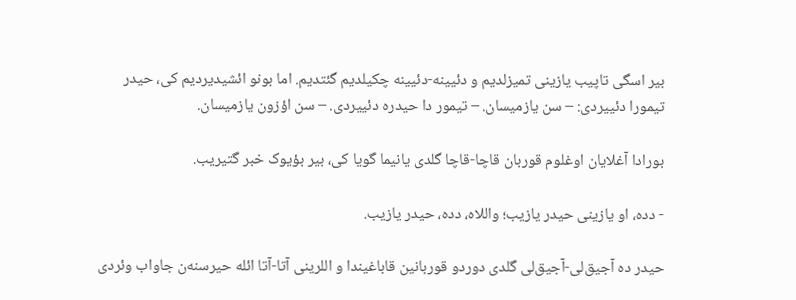بیر اسگی تاپیب یازینی تمیزلدیم و دئیینه-دئیینه چکیلدیم گئتدیم. اما بونو ائشیدیردیم کی، حیدر تیمورا دئییردی: – سن یازمیسان. – تیمور دا حیدره دئییردی. – سن اؤزون یازمیسان.

بورادا آغلایان اوغلوم قوربان قاچا-قاچا گلدی یانیما گویا کی، بیر بؤیوک خبر گتیریب.

- دده، او یازینی حیدر یازیب؛ واللاه، دده، حیدر یازیب.

حیدر ده آجیق‌لی-آجیق‌لی گلدی دوردو قوربانین قاباغیندا و اللرینی آتا-آتا ائله حیرسنه‌ن جاواب وئردی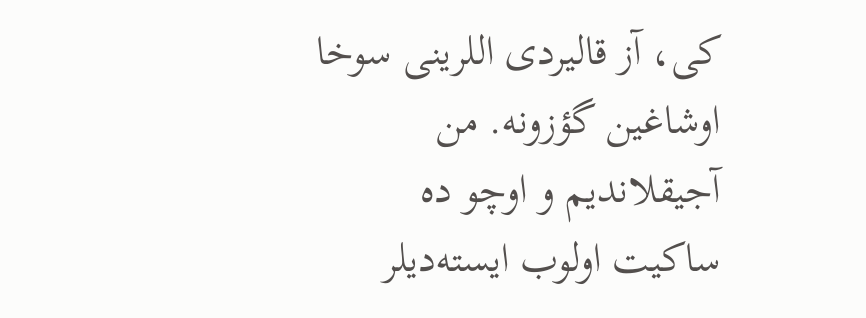کی، آز قالیردی اللرینی سوخا اوشاغین گؤزونه. من آجیقلاندیم و اوچو ده ساکیت اولوب ایسته‌دیلر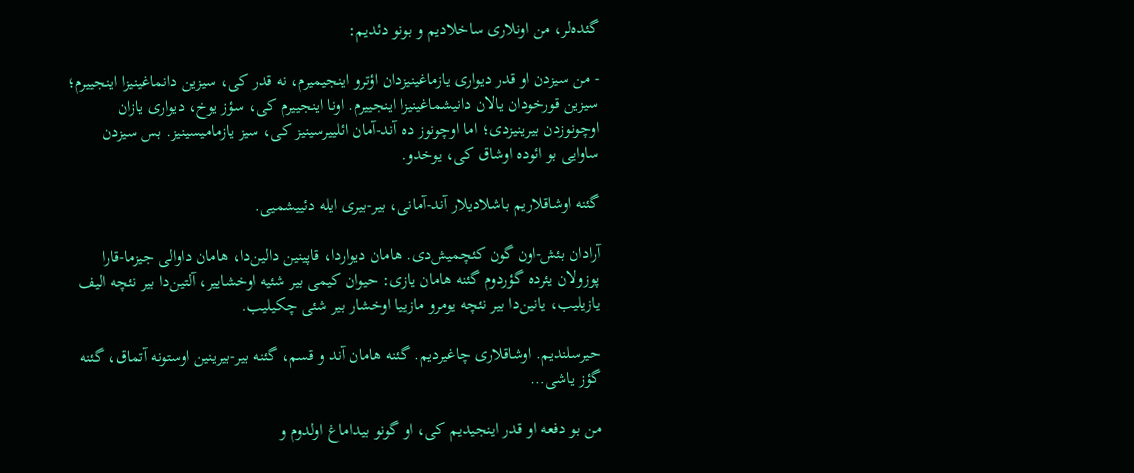گئده‌لر، من اونلاری ساخلادیم و بونو دئدیم:

- من سیزدن او قدر دیواری یازماغینیزدان اؤترو اینجیمیرم، نه قدر کی، سیزین دانماغینیزا اینجییرم؛ سیزین قورخودان یالان دانیشماغینیزا اینجییرم. اونا اینجییرم کی، سؤز یوخ، دیواری یازان اوچونوزدن بیرینیزدی؛ اما اوچونوز ده آند-آمان ائلییرسینیز کی، سیز یازمامیسینیز. بس سیزدن ساوایی بو ائوده اوشاق کی، یوخدو.

گئنه اوشاقلاریم باشلادیلار آند-آمانی، بیر-بیری ایله دئییشمیی.

آرادان بئش-اون گون کئچمیش‌دی. هامان دیواردا، قاپینین دالین‌دا، هامان داوالی جیزما-قارا پوزولان یئرده گؤردوم گئنه هامان یازی: حیوان کیمی بیر شئیه اوخشاییر، آلتین‌دا بیر نئچه الیف یازیلیب، یانین‌دا بیر نئچه یومرو مازییا اوخشار بیر شئی چکیلیب.

حیرسلندیم. اوشاقلاری چاغیردیم. گئنه هامان آند و قسم، گئنه بیر-بیرینین اوستونه آتماق، گئنه گؤز یاشی…

من بو دفعه او قدر اینجیدیم کی، او گونو بیداماغ اولدوم و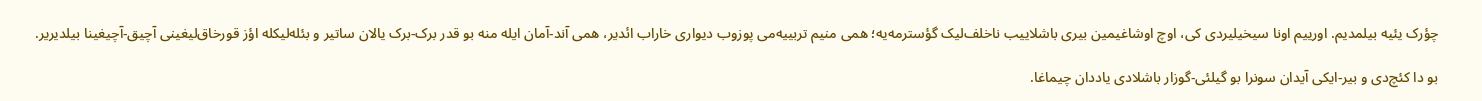چؤرک یئیه بیلمدیم. اورییم اونا سیخیلیردی کی، اوچ اوشاغیمین بیری باشلاییب ناخلف‌لیک گؤسترمه‌یه؛ همی منیم تربییه‌می پوزوب دیواری خاراب ائدیر، همی آند-آمان ایله منه بو قدر برک-برک یالان ساتیر و بئله‌لیکله اؤز قورخاق‌لیغینی آچیق-آچیغینا بیلدیریر.

بو دا کئچ‌دی و بیر-ایکی آیدان سونرا بو گیلئی-گوزار باشلادی یاددان چیماغا.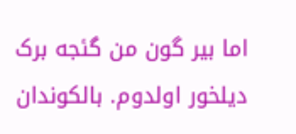اما بیر گون من گئجه برک دیلخور اولدوم. بالکوندان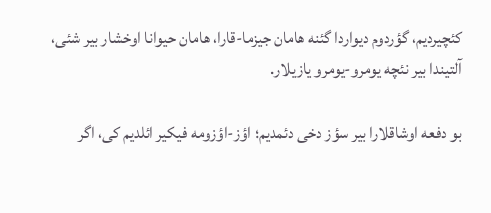کئچیردیم، گؤردوم دیواردا گئنه هامان جیزما-قارا، هامان حیوانا اوخشار بیر شئی، آلتیندا بیر نئچه یومرو-یومرو یازیلار.

بو دفعه اوشاقلارا بیر سؤز دخی دئمدیم؛ اؤز-اؤزومه فیکیر ائلدیم کی، اگر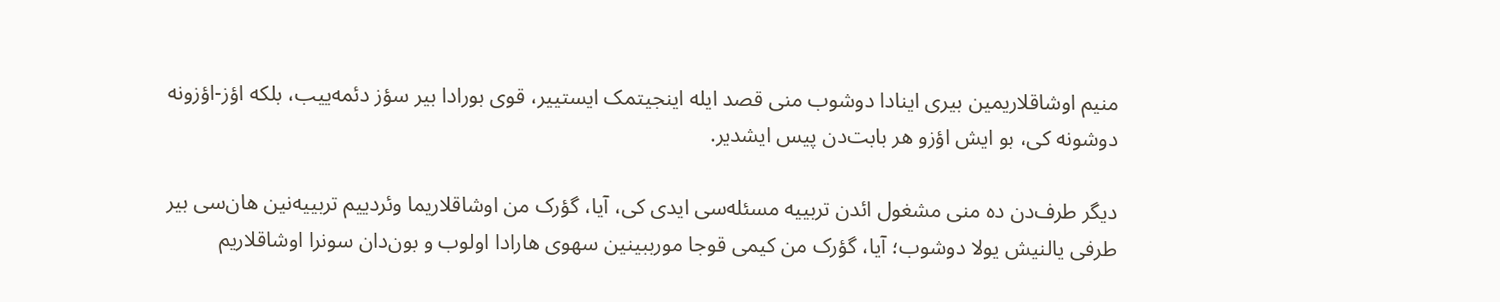منیم اوشاقلاریمین بیری اینادا دوشوب منی قصد ایله اینجیتمک ایستییر، قوی بورادا بیر سؤز دئمه‌ییب، بلکه اؤز-اؤزونه دوشونه کی، بو ایش اؤزو هر بابت‌دن پیس ایشدیر.

دیگر طرف‌دن ده منی مشغول ائد‌ن تربییه مسئله‌سی ایدی کی، آیا، گؤرک من اوشاقلاریما وئردییم تربییه‌نین هان‌سی بیر طرفی یالنیش یولا دوشوب؛ آیا، گؤرک من کیمی قوجا مورببینین سهوی هارادا اولوب و بون‌دان سونرا اوشاقلاریم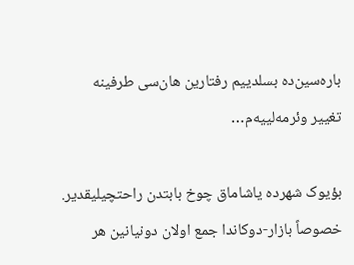باره‌سین‌ده بسلدییم رفتارین هان‌سی طرفینه تغییر وئرمه‌لییه‌م…

بؤیوک شهرده یاشاماق چوخ بابتدن راحتچیلیقدیر. خصوصاً بازار-دوکاندا جمع اولان دونیانین هر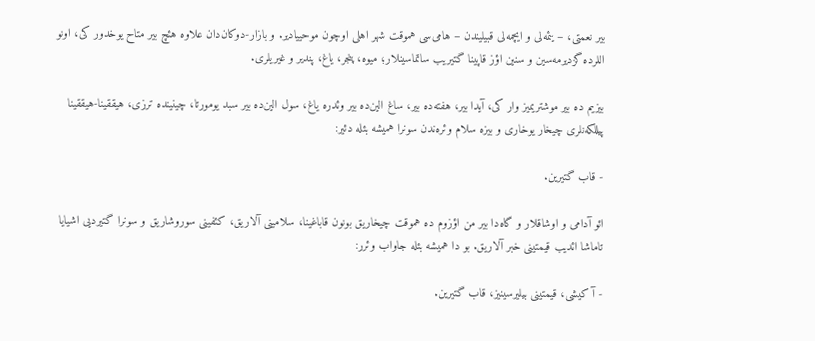بیر نعمتی، – یئمه‌لی و ایچمه‌لی قبیلیندن – هامی‌سی هموقت شهر اهلی اوچون موحییادیر. و بازار-دوکان‌دان علاوه هئچ بیر متاح یوخدور کی، اونو اللرده گزدیرمه‌سین و سنین اؤز قاپینا گتیریب ساتماسینلار؛ میوه، پنجر، یاغ، پندیر و غیریلری.

بیزیم ده بیر موشتریمیز وار کی، آیدا بیر، هفته‌ده بیر، ساغ الین‌ده بیر وئدره یاغ، سول الین‌ده بیر سبد یومورتا، چینینده ترزی، هیققینا-هیققینا پیللکه‌نلری چیخار یوخاری و بیزه سلام وئره‌ندن سونرا همیشه بئله دئیر:

- قاب گتیرین.

ائو آدامی و اوشاقلار و گاه‌دا بیر من اؤزوم ده هموقت چیخاریق بونون قاباغینا، سلامینی آلاریق، کئفینی سوروشاریق و سونرا گتیردیی اشیایا تاماشا ائدیب قیمتینی خبر آلاریق. بو دا همیشه بئله جاواب وئرر:

- آ کیشی، قیمتینی بیلیرسینیز، قاب گتیرین.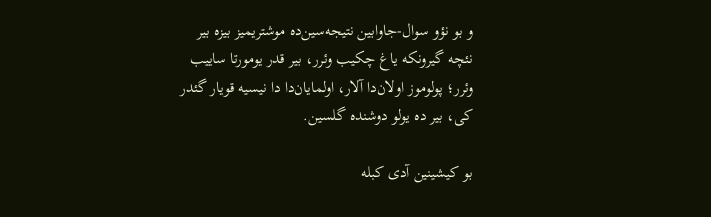و بو نؤو سوال-جاوابین نتیجه‌سین‌ده موشتریمیز بیزه بیر نئچه گیرونکه یاغ چکیب وئرر، بیر قدر یومورتا ساییب وئرر؛ پولوموز اولان‌دا آلار، اولمایان‌دا دا نیسیه قویار گئدر کی، بیر ده یولو دوشنده گلسین.

بو کیشینین آدی کبله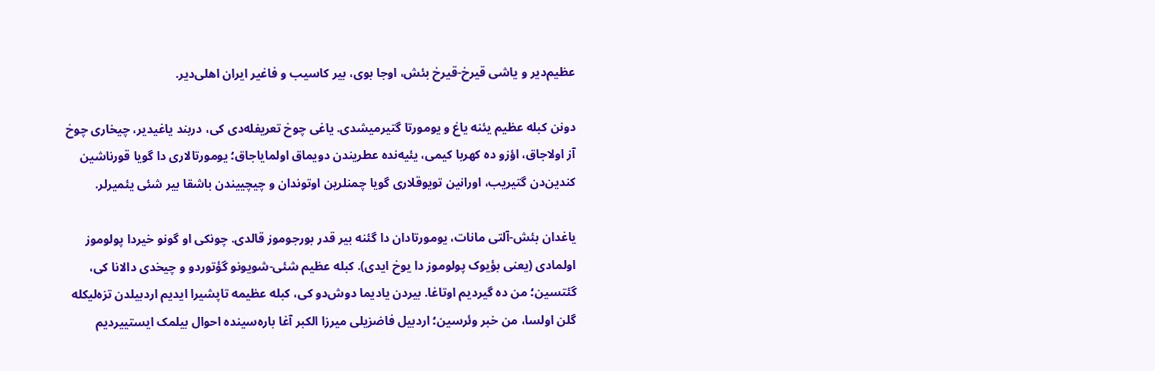عظیم‌دیر و یاشی قیرخ-قیرخ بئش، اوجا بوی، بیر کاسیب و فاغیر ایران اهلی‌دیر.

دونن کبله عظیم یئنه یاغ و یومورتا گتیرمیشدی. یاغی چوخ تعریفله‌دی کی، دربند یاغیدیر، چیخاری چوخ آز اولاجاق، اؤزو ده کهربا کیمی، یئیه‌نده عطریندن دویماق اولمایاجاق؛ یومورتالاری دا گویا قورناشین کندین‌دن گتیریب، اورانین تویوقلاری گویا چمنلرین اوتوندان و چیچییندن باشقا بیر شئی یئمیرلر.

یاغدان بئش-آلتی مانات، یومورتادان دا گئنه بیر قدر بورجوموز قالدی. چونکی او گونو خیردا پولوموز اولمادی (یعنی بؤیوک پولوموز دا یوخ ایدی). کبله عظیم شئی-شویونو گؤتوردو و چیخدی دالانا کی، گئتسین؛ من ده گیردیم اوتاغا. بیردن یادیما دوش‌دو کی، کبله عظیمه تاپشیرا ایدیم اردبیلدن تزه‌لیکله گلن اولسا، من خبر وئرسین؛ اردبیل فاضزیلی میرزا الکبر آغا باره‌سینده احوال بیلمک ایستییردیم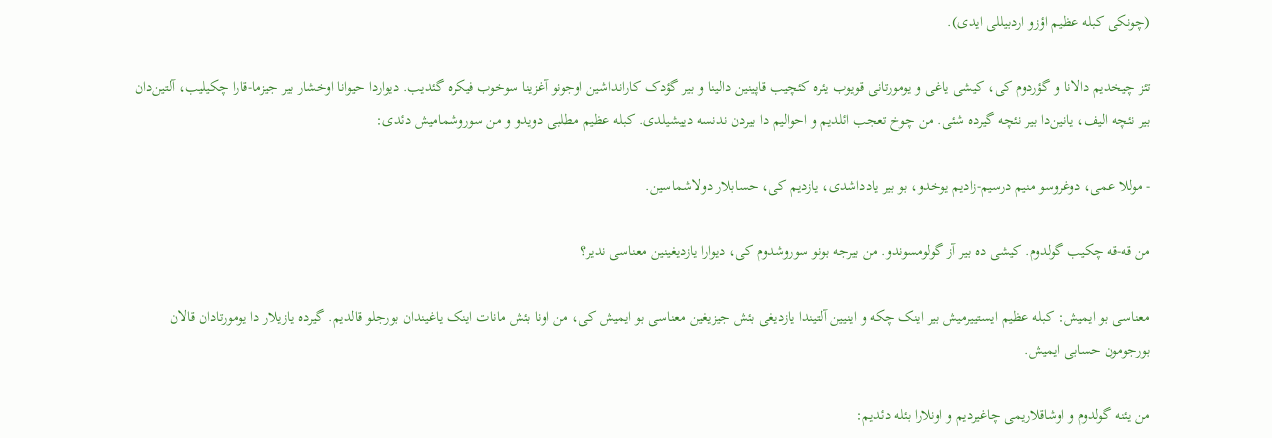(چونکی کبله عظیم اؤزو اردبیللی ایدی).

تئز چیخدیم دالانا و گؤردوم کی، کیشی یاغی و یومورتانی قویوب یئره کئچیب قاپینین دالینا و بیر گؤدک کارانداشین اوجونو آغزینا سوخوب فیکره گئدیب. دیواردا حیوانا اوخشار بیر جیزما-قارا چکیلیب، آلتین‌دان بیر نئچه الیف، یانین‌دا بیر نئچه گیرده شئی. من چوخ تعجب ائلدیم و احوالیم دا بیردن ندنسه دییشیلدی. کبله عظیم مطلبی دویدو و من سوروشمامیش دئدی:

- موللا عمی، دوغروسو منیم درسیم-زادیم یوخدو، بو بیر یادداشدی، یازدیم کی، حسابلار دولاشماسین.

من قه-قه چکیب گولدوم. کیشی ده بیر آز گولومسوندو. من بیرجه بونو سوروشدوم کی، دیوارا یازدیغینین معناسی ندیر؟

معناسی بو ایمیش: کبله عظیم ایستییرمیش بیر اینک چکه و اینیین آلتیندا یازدیغی بئش جیزیغین معناسی بو ایمیش کی، من اونا بئش مانات اینک یاغیندان بورجلو قالدیم. گیرده یازیلار دا یومورتادان قالان بورجومون حسابی ایمیش.

من یئنه گولدوم و اوشاقلاریمی چاغیردیم و اونلارا بئله دئدیم: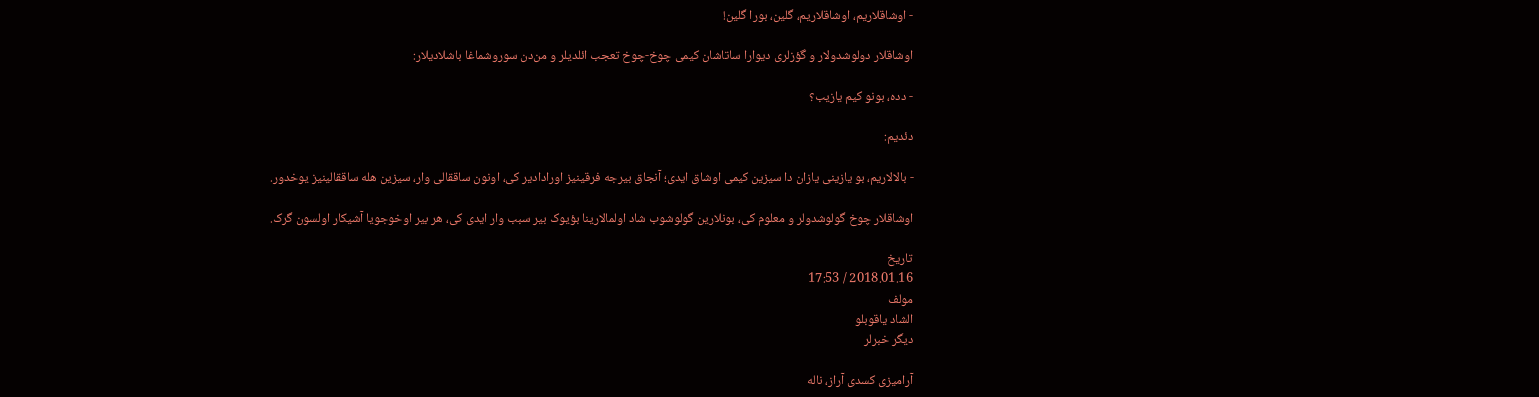- اوشاقلاریم، اوشاقلاریم، گلین، بورا گلین!

اوشاقلار دولوشدولار و گؤزلری دیوارا ساتاشان کیمی چوخ-چوخ تعجب ائلدیلر و من‌دن سوروشماغا باشلادیلار:

- دده، بونو کیم یازیب؟

دئدیم:

- بالالاریم، بو یازینی یازان دا سیزین کیمی اوشاق ایدی؛ آنجاق بیرجه فرقینیز اورادادیر کی، اونون ساققالی وار، سیزین هله ساققالینیز یوخدور.

اوشاقلار چوخ گولوشدولر و معلوم کی، بونلارین گولوشوب شاد اولمالارینا بؤیوک بیر سبب وار ایدی کی، هر بیر اوخوجویا آشیکار اولسون گرک.

تاریخ
2018.01.16 / 17:53
مولف
الشاد یاقوبلو
دیگر خبرلر

آرامیزی کسدی آراز، ناله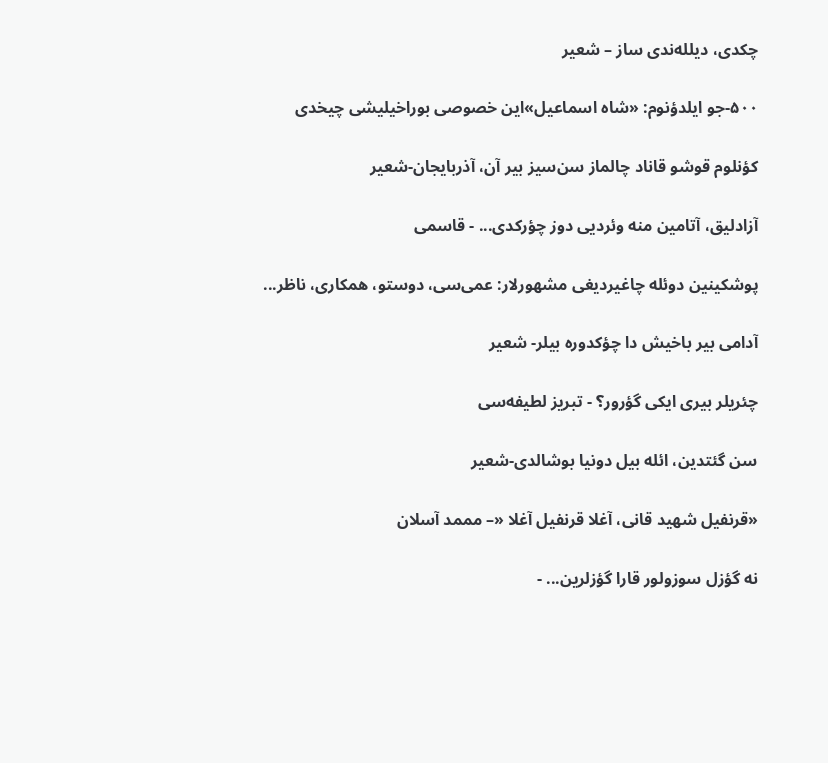چکدی، دیلله‌ندی ساز – شعیر

۵۰۰-جو ایلدؤنوم: «شاه اسماعیل»این خصوصی بوراخیلیشی چیخدی

کؤنلوم قوشو قاناد چالماز سن‌سیز بیر آن، آذربایجان-شعیر

آزادلیق، آتامین منه وئردیی دوز چؤرکدی... - قاسمی

پوشکینین دوئله چاغیردیغی مشهورلار: عمی‌سی، دوستو، همکاری، ناظر...

آدامی بیر باخیش دا چؤکدوره بیلر- شعیر

چئریلر بیری ایکی گؤرور؟ - تبریز لطیفه‌سی

سن گئتدین، ائله بیل دونیا بوشالدی-شعیر

«قرنفیل شهید قانی، آغلا قرنفیل آغلا «– مممد آسلان

نه گؤزل سوزولور قارا گؤزلرین... -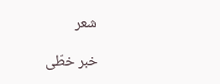شعر

خبر خطّی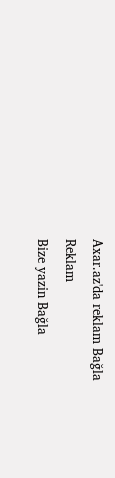Axar.az'da reklam Bağla
Reklam
Bize yazin Bağla